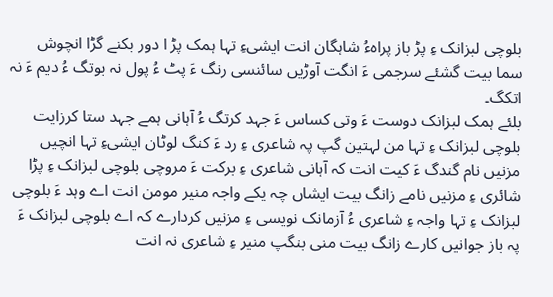بلوچی لبزانک ءِ پڑ باز پراہءُ شاہگان انت ایشیءِ تہا ہمک پڑ ا دور بکنے گڑا انچوش سما بیت گشئے سرجمی ءَ انگت آوڑیں سائنسی رنگ ءَ پٹ ءُ پول نہ بوتگ ءُ دیم ءَ نہ اتکگ۔
بلئے ہمک لبزانک دوست ءَ وتی کساس ءَ جہد کرتگ ءُ آہانی ہمے جہد ستا کرزایت بلوچی لبزانک ءِ تہا من لہتین گپ پہ شاعری ءِ رد ءَ کنگ لوٹان ایشیءِ تہا انچیں مزنیں نام گندگ ءَ کیت انت کہ آہانی شاعری ءِ برکت ءَ مروچی بلوچی لبزانک ءِ پڑا شائری ءِ مزنیں نامے زانگ بیت ایشاں چہ یکے واجہ منیر مومن انت اے وہد ءَ بلوچی لبزانک ءِ تہا واجہ ءِ شاعری ءُ آزمانک نویسی ءِ مزنیں کردارے کہ اے بلوچی لبزانک ءَ پہ باز جوانیں کارے زانگ بیت منی بنگپ منیر ءِ شاعری نہ انت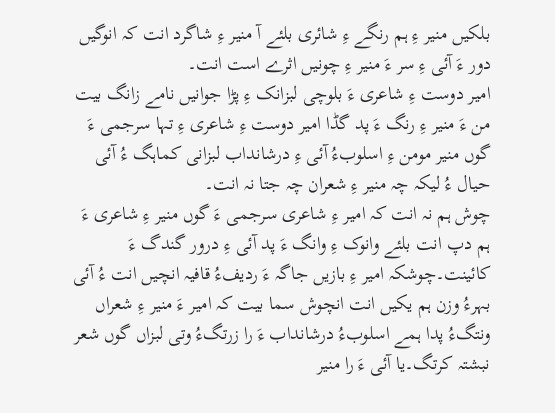بلکیں منیر ءِ ہم رنگے ءِ شائری بلئے آ منیر ءِ شاگرد انت کہ انوگیں دور ءَ آئی ءِ سر ءَ منیر ءِ چونیں اثرے است انت۔
امیر دوست ءِ شاعری ءَ بلوچی لبزانک ءِ پڑا جوانیں نامے زانگ بیت من ءَ منیر ءِ رنگ ءَ پد گڈا امیر دوست ءِ شاعری ءِ تہا سرجمی ءَ گوں منیر مومن ءِ اسلوبءُ آئی ءِ درشانداب لبزانی کماہگ ءُ آئی حیال ءُ لیکہ چہ منیر ءِ شعران چہ جتا نہ انت۔
چوش ہم نہ انت کہ امیر ءِ شاعری سرجمی ءَ گوں منیر ءِ شاعری ءَ ہم دپ انت بلئے وانوک ءِ وانگ ءَ پد آئی ءِ درور گندگ ءَ کائینت۔چوشکہ امیر ءِ بازیں جاگہ ءَ ردیفءُ قافیہ انچیں انت ءُ آئی بہرءُ وزن ہم یکیں انت انچوش سما بیت کہ امیر ءَ منیر ءِ شعراں ونتگءُ پدا ہمے اسلوبءُ درشانداب ءَ را زرتگءُ وتی لبزاں گوں شعر نبشتہ کرتگ۔یا آئی ءَ را منیر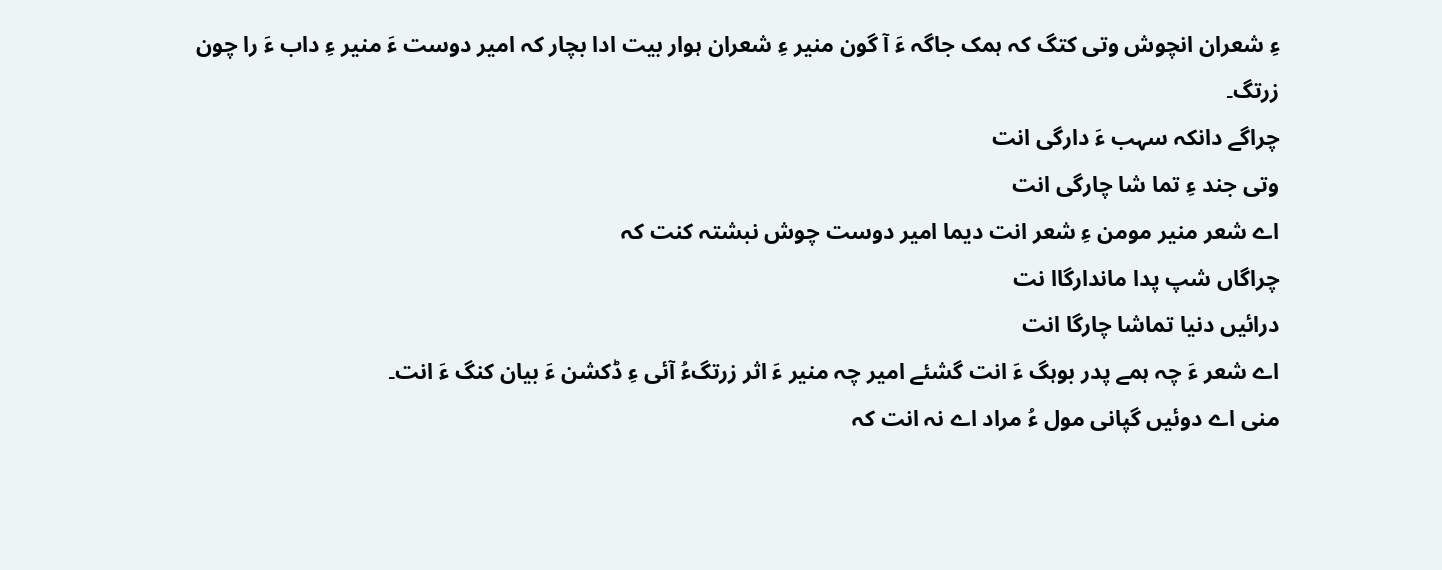ءِ شعران انچوش وتی کتگ کہ ہمک جاگہ ءَ آ گون منیر ءِ شعران ہوار بیت ادا بچار کہ امیر دوست ءَ منیر ءِ داب ءَ را چون زرتگ۔
چراگے دانکہ سہب ءَ دارگی انت
وتی جند ءِ تما شا چارگی انت
اے شعر منیر مومن ءِ شعر انت دیما امیر دوست چوش نبشتہ کنت کہ
چراگاں شپ پدا ماندارگاا نت
درائیں دنیا تماشا چارگا انت
اے شعر ءَ چہ ہمے پدر بوہگ ءَ انت گشئے امیر چہ منیر ءَ اثر زرتگءُ آئی ءِ ڈکشن ءَ بیان کنگ ءَ انت۔
منی اے دوئیں گپانی مول ءُ مراد اے نہ انت کہ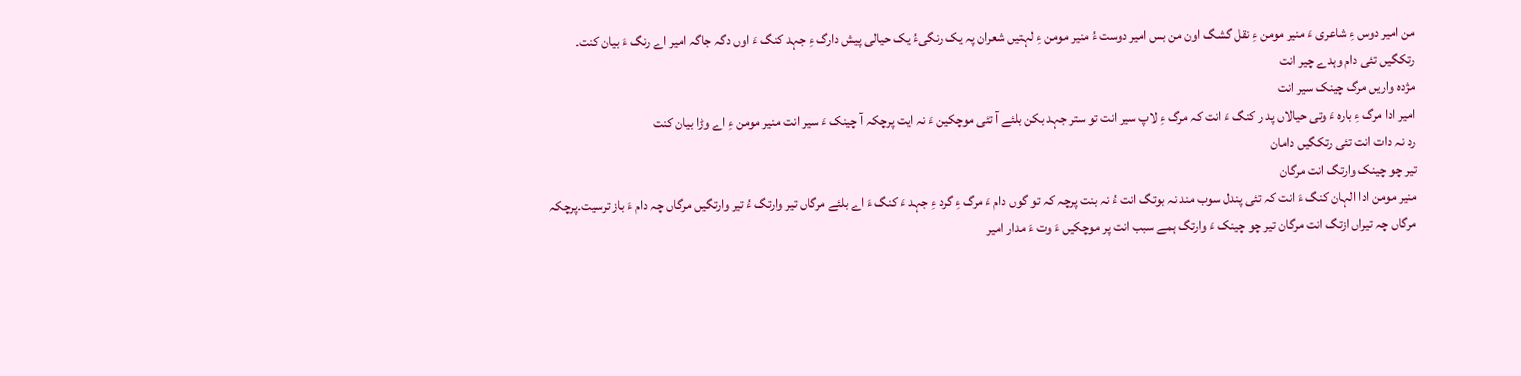من امیر دوس ءِ شاعری ءَ منیر مومن ءِ نقل گشگ اون من بس امیر دوست ءُ منیر مومن ءِ لہتیں شعران پہ یک رنگیءُ یک حیالی پیش دارگ ءِ جہد کنگ ءَ اوں دگہ جاگہ امیر اے رنگ ءَ بیان کنت۔
رتکگیں تئی دام وہدے چیر انت
مژدہ واریں مرگ چینک سیر انت
امیر ادا مرگ ءِ بارہ ءَ وتی حیالاں پد ر کنگ ءَ انت کہ مرگ ءِ لاپ سیر انت تو ستر جہد بکن بلئے آ تئی موچکین ءَ نہ ایت پرچکہ آ چینک ءَ سیر انت منیر مومن ءِ اے وڑا بیان کنت
رد نہ دات انت تئی رتکگیں دامان
تیر چو چینک وارتگ انت مرگان
منیر مومن ادا الہان کنگ ءَ انت کہ تئی پندل سوب مند نہ بوتگ انت ءُ نہ بنت پرچہ کہ تو گوں دام ءَ مرگ ءِ گرد ءِ جہد ءَ کنگ ءَ اے بلئے مرگاں تیر وارتگ ءُ تیر وارتگیں مرگاں چہ دام ءَ باز ترسیت۔پرچکہ مرگاں چہ تیراں ازتگ انت مرگان تیر چو چینک ءَ وارتگ ہمے سبب انت پر موچکیں ءَ وت ءَ مدار امیر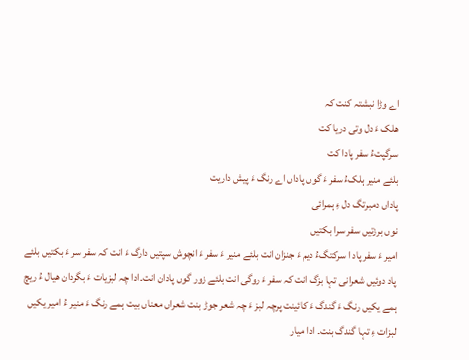اے وڑا نبشتہ کنت کہ
ھلک ءَ دل وتی دریا کت
سرگپتءُ سفر پادا کت
بلئے منیر ہلکءُ سفر ءَ گوں پاداں اے رنگ ءَ پیش داریت
پاداں دمبرتگ دل ءِ ہمرائی
نوں برزتیں سفر سرا بکتیں
امیر ءَ سفر پاد ا سرکتگءُ دیم ءَ جنزان انت بلئے منیر ءَ سفر ءَ انچوش سپتیں دارگ ءَ انت کہ سفر سر ءَ بکتیں بلئے پاد دوئیں شعرانی تہا بزگ انت کہ سفر ءَ روگی انت بلئے زور گوں پادان انت۔ادا چہ لبزیات ءَ بگردان ھیال ءُ ریچ ہمے یکیں رنگ ءَ گندگ ءَ کائینت پرچہ لبز ءَ چہ شعر جوڑ بنت شعراں معناں بیت ہمے رنگ ءَ منیر ءُ امیر یکیں لبزات ءِ تہا گندگ بنت۔ ادا میار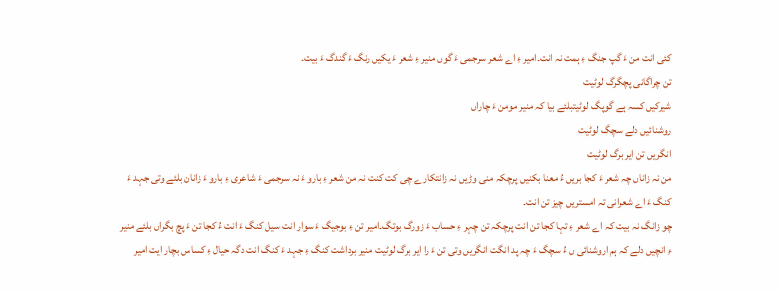کئی انت من ءَ گپ جنگ ءِ ہمت نہ انت۔امیر ءِ اے شعر سرجمی ءَ گوں منیر ءِ شعر ءَ یکیں رنگ ءَ گندگ ءَ بیت۔
تن چراگانی پچگرگ لوٹیت
شیرکیں کسہ ہے گوپگ لوٹیتبلئے بیا کہ منیر مومن ءَ چاراں
روشنائیں دلے سچگ لوٹیت
انگریں تن ایر برگ لوٹیت
من نہ زاناں چہ شعر ءَ کجا بریں ءُ معنا بکنیں پرچکہ منی وڑیں نہ زانتکارے چی کت کنت نہ من شعر ءِ بارو ءَ نہ سرجمی ءَ شاعری ءِ بارو ءَ زانان بلئے وتی جہد ءَ کنگ ءَ اے شعرانی تہ امستریں چیز تن انت۔
چو زانگ نہ بیت کہ اے شعر ءِ تہا کجا تن انت پرچکہ تن چہر ءِ حساب ءَ زورگ بوتگ۔امیر تن ءِ بوجیگ ءَ سوار انت سیل کنگ ءَ انت ءُ کجا تن ءَ پچ بگراں بلئے منیر ءِ انچیں دلے کہ ہم اروشنائی ں ءُ سچگ ءَ چہ پد انگت انگریں وتی تن ءَ را ایر برگ لوٹیت منیر برداشت کنگ ءِ جہد ءَ کنگ انت دگہ حیال ءِ کساس بچار ایت امیر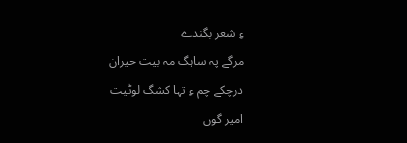ءِ شعر بگندے
مرگے پہ ساہگ مہ بیت حیران
درچکے چم ءِ تہا کشگ لوٹیت
امیر گوں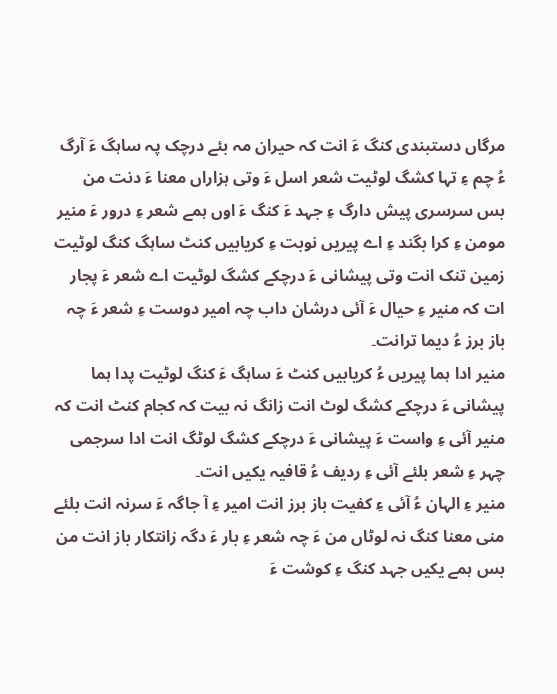مرگاں دستبندی کنگ ءَ انت کہ حیران مہ بئے درچک پہ ساہگ ءَ آرگ ءُ چم ءِ تہا کشگ لوٹیت شعر اسل ءَ وتی ہزاراں معنا ءَ دنت من بس سرسری پیش دارگ ءِ جہد ءَ کنگ ءَ اوں ہمے شعر ءِ درور ءَ منیر مومن ءِ کرا بگند ءِ اے پیریں نوبت ءِ کریابیں کنٹ ساہگ کنگ لوٹیت زمین تنک انت وتی پیشانی ءَ درچکے کشگ لوٹیت اے شعر ءَ پجار ات کہ منیر ءِ حیال ءَ آئی درشان داب چہ امیر دوست ءِ شعر ءَ چہ باز برز ءُ دیما ترانت۔
منیر ادا ہما پیریں ءُ کریابیں کنٹ ءَ ساہگ ءَ کنگ لوٹیت پدا ہما پیشانی ءَ درچکے کشگ لوٹ انت زانگ نہ بیت کہ کجام کنٹ انت کہ منیر آئی ءِ واست ءَ پیشانی ءَ درچکے کشگ لوٹگ انت ادا سرجمی چہر ءِ شعر بلئے آئی ءِ ردیف ءُ قافیہ یکیں انت۔
منیر ءِ الہان ءُ آئی ءِ کفیت باز برز انت امیر ءِ آ جاگہ ءَ سرنہ انت بلئے منی معنا کنگ نہ لوٹاں من ءَ چہ شعر ءِ بار ءَ دگہ زانتکار باز انت من بس ہمے یکیں جہد کنگ ءِ کوشت ءَ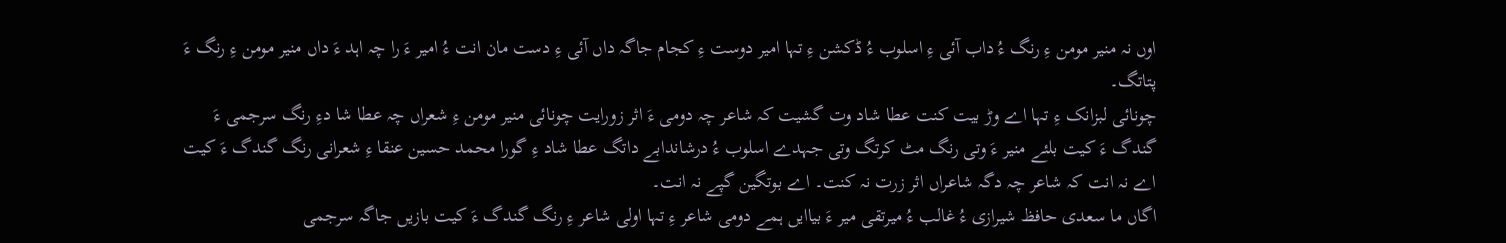اوں نہ منیر مومن ءِ رنگ ءُ داب آئی ءِ اسلوب ءُ ڈکشن ءِ تہا امیر دوست ءِ کجام جاگہ داں آئی ءِ دست مان انت ءُ امیر ءَ را چہ اہد ءَ داں منیر مومن ءِ رنگ ءَ پتاتگ۔
چونائی لبزانک ءِ تہا اے وڑ بیت کنت عطا شاد وت گشیت کہ شاعر چہ دومی ءَ اثر زورایت چونائی منیر مومن ءِ شعراں چہ عطا شا دءِ رنگ سرجمی ءَ گندگ ءَ کیت بلئے منیر ءَ وتی رنگ مٹ کرتگ وتی جہدے اسلوب ءُ درشاندابے داتگ عطا شاد ءِ گورا محمد حسین عنقا ءِ شعرانی رنگ گندگ ءَ کیت اے نہ انت کہ شاعر چہ دگہ شاعراں اثر زرت نہ کنت۔ اے بوتگین گپے نہ انت۔
اگاں ما سعدی حافظ شیرازی ءُ غالب ءُ میرتقی میر ءَ بیاایں ہمے دومی شاعر ءِ تہا اولی شاعر ءِ رنگ گندگ ءَ کیت بازیں جاگہ سرجمی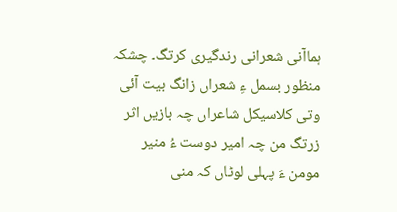ہماآنی شعرانی رندگیری کرتگ۔ چشکہ منظور بسمل ءِ شعراں زانگ بیت آئی وتی کلاسیکل شاعراں چہ بازیں اثر زرتگ من چہ امیر دوست ءُ منیر مومن ءَ پہلی لوٹاں کہ منی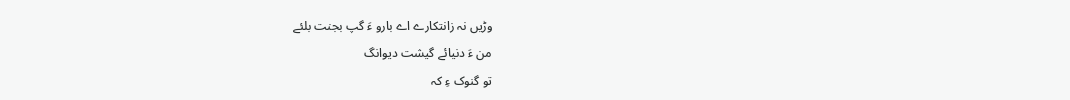وڑیں نہ زانتکارے اے بارو ءَ گپ بجنت بلئے
من ءَ دنیائے گیشت دیوانگ
تو گنوک ءِ کہ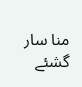منا سار گشئے